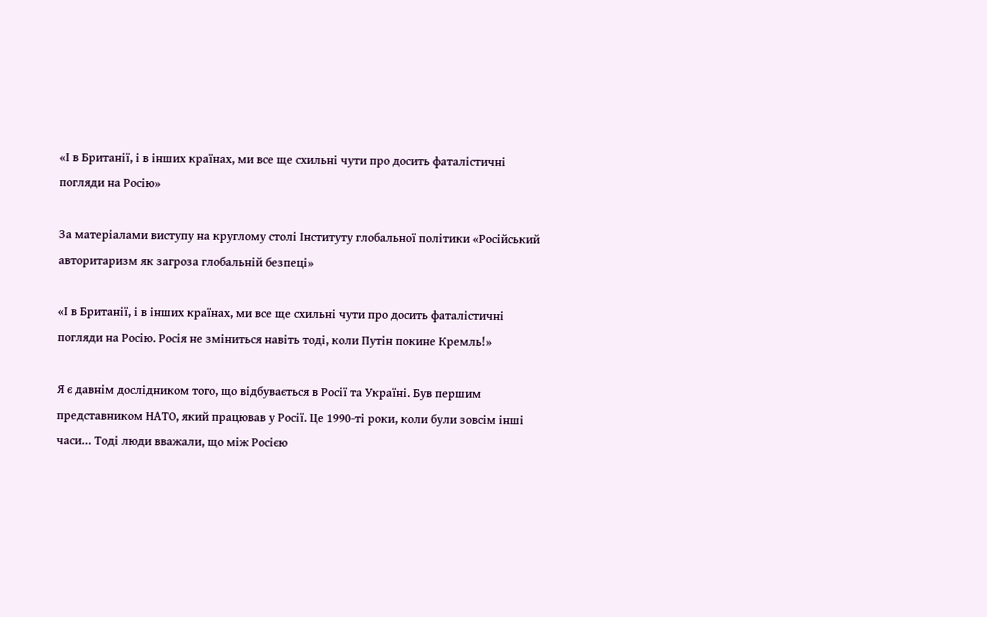«І в Британії, і в інших країнах, ми все ще схильні чути про досить фаталістичні погляди на Росію»

За матеріалами виступу на круглому столі Інституту глобальної політики «Російський авторитаризм як загроза глобальній безпеці»

«І в Британії, і в інших країнах, ми все ще схильні чути про досить фаталістичні погляди на Росію. Росія не зміниться навіть тоді, коли Путін покине Кремль!»

Я є давнім дослідником того, що відбувається в Росії та Україні. Був першим представником НАТО, який працював у Росії. Це 1990-ті роки, коли були зовсім інші часи… Тоді люди вважали, що між Росією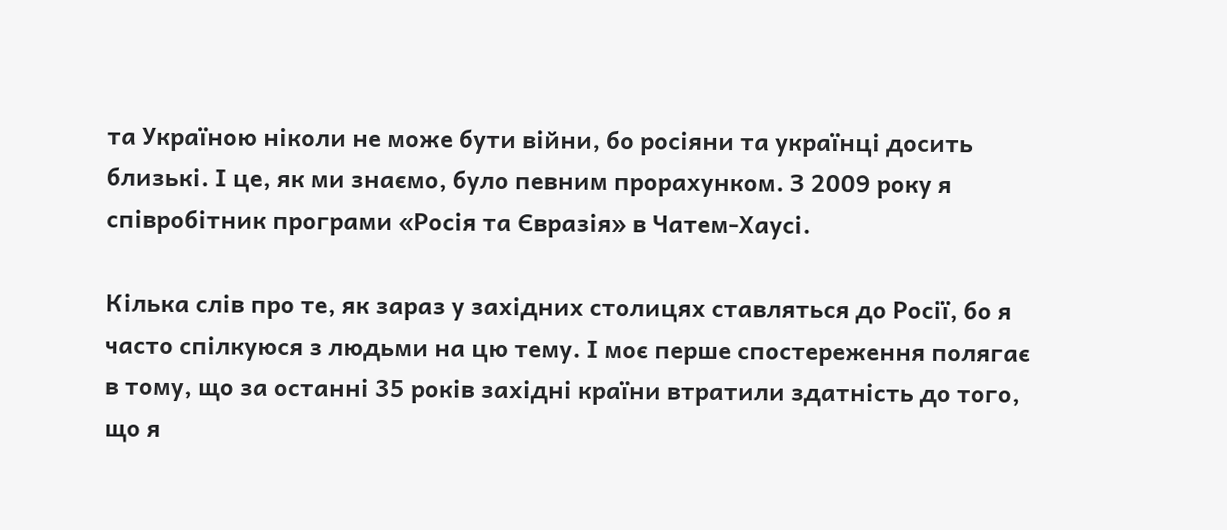та Україною ніколи не може бути війни, бо росіяни та українці досить близькі. І це, як ми знаємо, було певним прорахунком. З 2009 року я співробітник програми «Росія та Євразія» в Чатем-Хаусі.

Кілька слів про те, як зараз у західних столицях ставляться до Росії, бо я часто спілкуюся з людьми на цю тему. І моє перше спостереження полягає в тому, що за останні 35 років західні країни втратили здатність до того, що я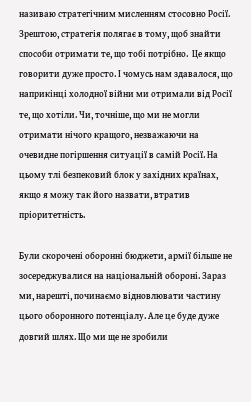називаю стратегічним мисленням стосовно Росії. Зрештою, стратегія полягає в тому, щоб знайти способи отримати те, що тобі потрібно.  Це якщо говорити дуже просто. І чомусь нам здавалося, що наприкінці холодної війни ми отримали від Росії те, що хотіли. Чи, точніше, що ми не могли отримати нічого кращого, незважаючи на очевидне погіршення ситуації в самій Росії. На цьому тлі безпековий блок у західних країнах, якщо я можу так його назвати, втратив пріоритетність.

Були скорочені оборонні бюджети, армії більше не зосереджувалися на національній обороні. Зараз ми, нарешті, починаємо відновлювати частину цього оборонного потенціалу. Але це буде дуже довгий шлях. Що ми ще не зробили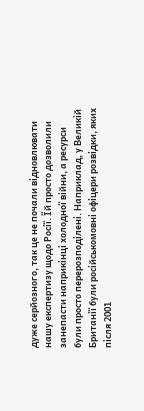дуже серйозного, так це не почали відновлювати нашу експертизу щодо Росії. Їй просто дозволили занепасти наприкінці холодної війни, а ресурси були просто перерозподілені. Наприклад, у Великій Британії були російськомовні офіцери розвідки, яких після 2001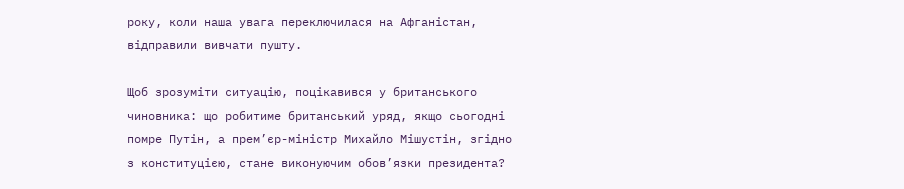року, коли наша увага переключилася на Афганістан, відправили вивчати пушту.

Щоб зрозуміти ситуацію, поцікавився у британського чиновника: що робитиме британський уряд, якщо сьогодні помре Путін, а прем’єр-міністр Михайло Мішустін, згідно з конституцією, стане виконуючим обов’язки президента?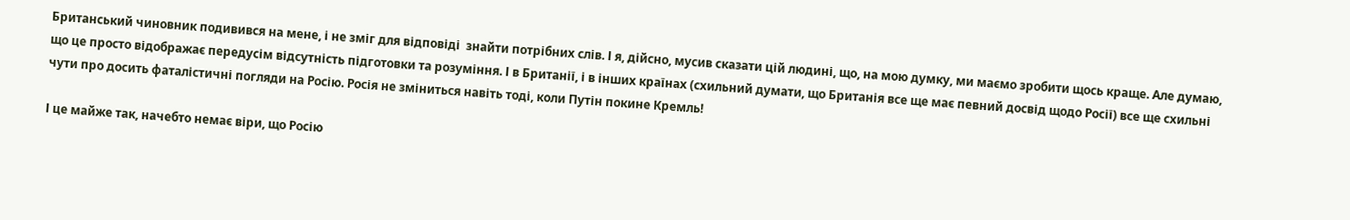Британський чиновник подивився на мене, і не зміг для відповіді  знайти потрібних слів. І я, дійсно, мусив сказати цій людині, що, на мою думку, ми маємо зробити щось краще. Але думаю, що це просто відображає передусім відсутність підготовки та розуміння. І в Британії, і в інших країнах (схильний думати, що Британія все ще має певний досвід щодо Росії) все ще схильні чути про досить фаталістичні погляди на Росію. Росія не зміниться навіть тоді, коли Путін покине Кремль!

І це майже так, начебто немає віри, що Росію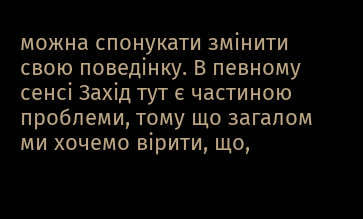можна спонукати змінити свою поведінку. В певному сенсі Захід тут є частиною проблеми, тому що загалом ми хочемо вірити, що,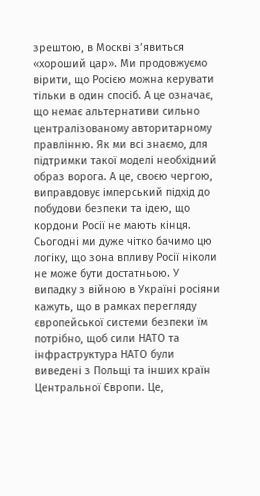зрештою, в Москві з’явиться «хороший цар». Ми продовжуємо вірити, що Росією можна керувати тільки в один спосіб. А це означає, що немає альтернативи сильно централізованому авторитарному правлінню. Як ми всі знаємо, для підтримки такої моделі необхідний образ ворога. А це, своєю чергою, виправдовує імперський підхід до побудови безпеки та ідею, що кордони Росії не мають кінця. Сьогодні ми дуже чітко бачимо цю логіку, що зона впливу Росії ніколи не може бути достатньою. У випадку з війною в Україні росіяни кажуть, що в рамках перегляду європейської системи безпеки їм потрібно, щоб сили НАТО та інфраструктура НАТО були виведені з Польщі та інших країн Центральної Європи. Це,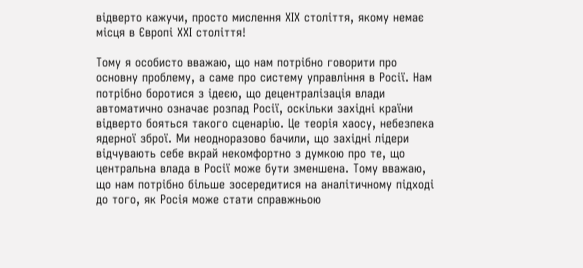відверто кажучи, просто мислення ХІХ століття, якому немає місця в Європі ХХІ століття!

Тому я особисто вважаю, що нам потрібно говорити про основну проблему, а саме про систему управління в Росії. Нам потрібно боротися з ідеєю, що децентралізація влади автоматично означає розпад Росії, оскільки західні країни відверто бояться такого сценарію. Це теорія хаосу, небезпека ядерної зброї. Ми неодноразово бачили, що західні лідери відчувають себе вкрай некомфортно з думкою про те, що центральна влада в Росії може бути зменшена. Тому вважаю, що нам потрібно більше зосередитися на аналітичному підході до того, як Росія може стати справжньою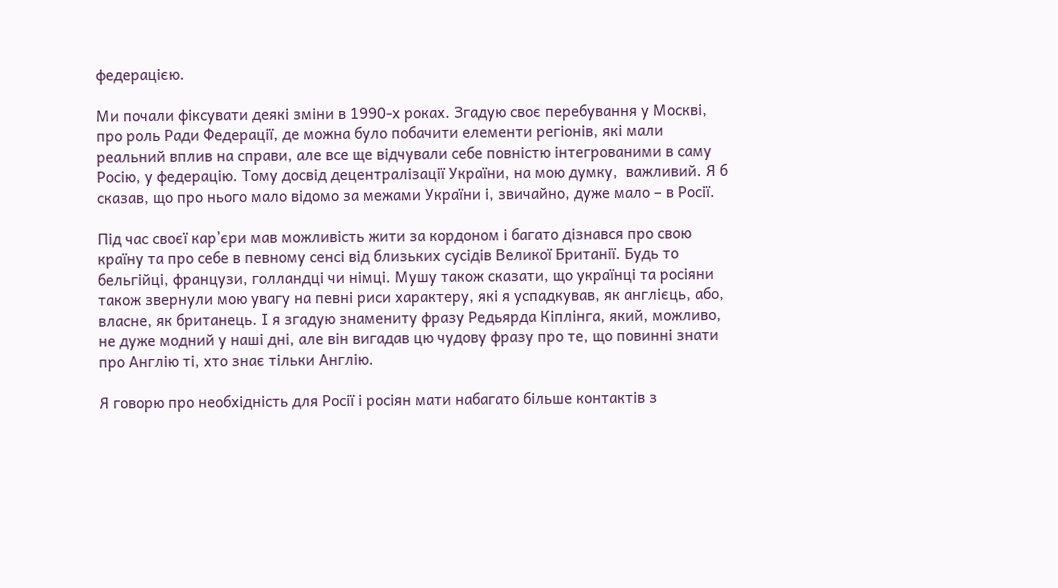федерацією.

Ми почали фіксувати деякі зміни в 1990-х роках. Згадую своє перебування у Москві, про роль Ради Федерації, де можна було побачити елементи регіонів, які мали реальний вплив на справи, але все ще відчували себе повністю інтегрованими в саму Росію, у федерацію. Тому досвід децентралізації України, на мою думку,  важливий. Я б сказав, що про нього мало відомо за межами України і, звичайно, дуже мало – в Росії.

Під час своєї кар’єри мав можливість жити за кордоном і багато дізнався про свою країну та про себе в певному сенсі від близьких сусідів Великої Британії. Будь то бельгійці, французи, голландці чи німці. Мушу також сказати, що українці та росіяни також звернули мою увагу на певні риси характеру, які я успадкував, як англієць, або, власне, як британець. І я згадую знамениту фразу Редьярда Кіплінга, який, можливо, не дуже модний у наші дні, але він вигадав цю чудову фразу про те, що повинні знати про Англію ті, хто знає тільки Англію.

Я говорю про необхідність для Росії і росіян мати набагато більше контактів з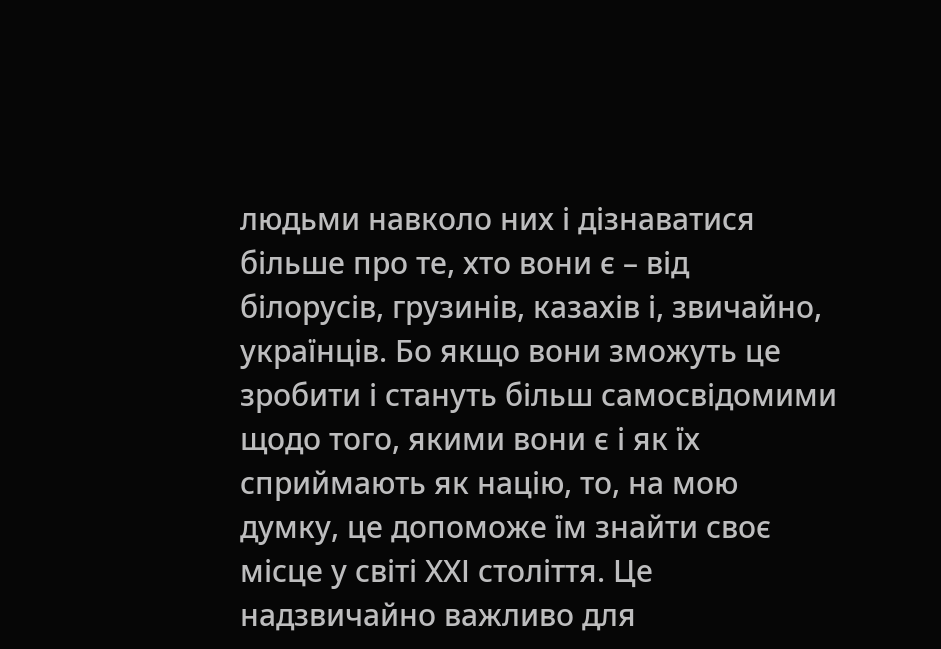людьми навколо них і дізнаватися більше про те, хто вони є – від білорусів, грузинів, казахів і, звичайно, українців. Бо якщо вони зможуть це зробити і стануть більш самосвідомими щодо того, якими вони є і як їх сприймають як націю, то, на мою думку, це допоможе їм знайти своє місце у світі ХХІ століття. Це надзвичайно важливо для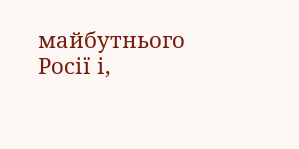майбутнього Росії і,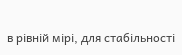в рівній мірі, для стабільності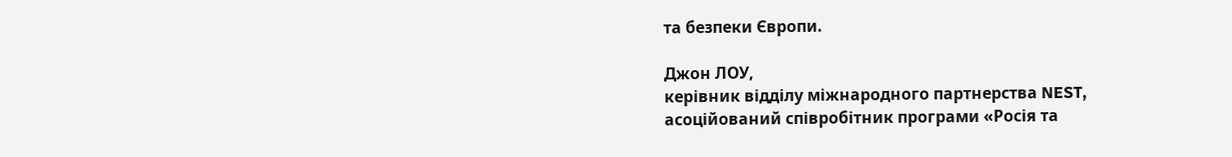та безпеки Європи.

Джон ЛОУ,
керівник відділу міжнародного партнерства NEST,
асоційований співробітник програми «Росія та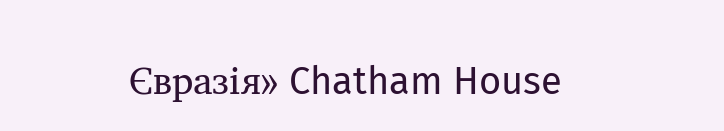Євразія» Chatham House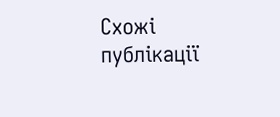Схожі публікації